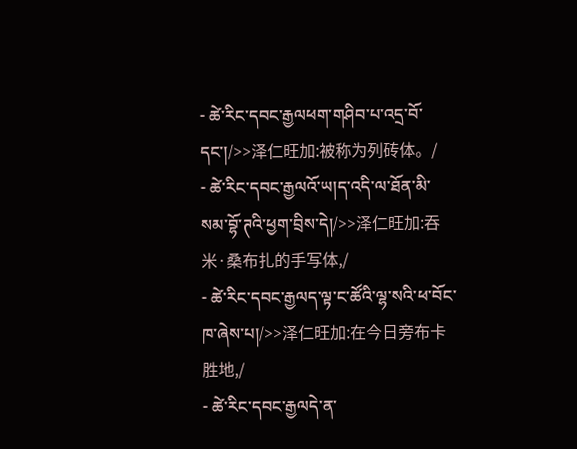- ཚེ་རིང་དབང་རྒྱལཕག་གཤིབ་པ་འདྲ་བོ་དང་།/>>泽仁旺加:被称为列砖体。/
- ཚེ་རིང་དབང་རྒྱལའོ་ཡ།ད་འདི་ལ་ཐོན་མི་སམ་བྷོ་ཊའི་ཕྱག་བྲིས་དེ།/>>泽仁旺加:吞米·桑布扎的手写体,/
- ཚེ་རིང་དབང་རྒྱལད་ལྟ་ང་ཚོའི་ལྷ་སའི་ཕ་བོང་ཁ་ཞེས་པ།/>>泽仁旺加:在今日旁布卡胜地,/
- ཚེ་རིང་དབང་རྒྱལདེ་ན་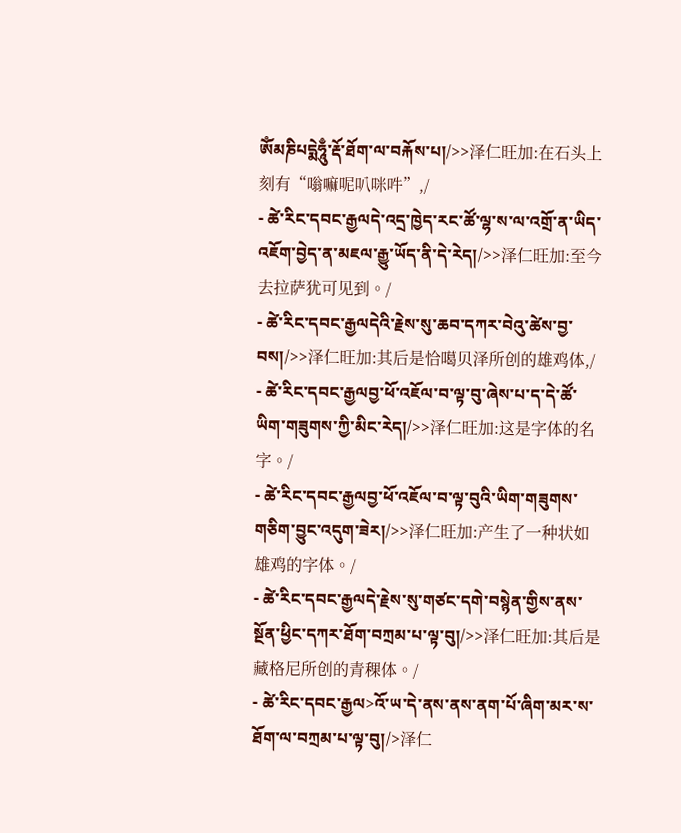ཨོཾམཎིཔདྨེཧཱུྃ་རྡོ་ཐོག་ལ་བརྐོས་པ།/>>泽仁旺加:在石头上刻有“嗡嘛呢叭咪吽”,/
- ཚེ་རིང་དབང་རྒྱལདེ་འདྲ་ཁྱེད་རང་ཚོ་ལྷ་ས་ལ་འགྲོ་ན་ཡིད་འཇོག་བྱེད་ན་མཇལ་རྒྱུ་ཡོད་ནི་དེ་རེད།/>>泽仁旺加:至今去拉萨犹可见到。/
- ཚེ་རིང་དབང་རྒྱལདེའི་རྗེས་སུ་ཆབ་དཀར་བེའུ་ཚེས་བྱ་བས།/>>泽仁旺加:其后是恰噶贝泽所创的雄鸡体,/
- ཚེ་རིང་དབང་རྒྱལབྱ་ཕོ་འཇོལ་བ་ལྟ་བུ་ཞེས་པ་ད་དེ་ཚོ་ཡིག་གཟུགས་ཀྱི་མིང་རེད།/>>泽仁旺加:这是字体的名字。/
- ཚེ་རིང་དབང་རྒྱལབྱ་ཕོ་འཇོལ་བ་ལྟ་བུའི་ཡིག་གཟུགས་གཅིག་བྱུང་འདུག་ཟེར།/>>泽仁旺加:产生了一种状如雄鸡的字体。/
- ཚེ་རིང་དབང་རྒྱལདེ་རྗེས་སུ་གཙང་དགེ་བསྙེན་གྱིས་ནས་སྔོན་ཕྱིང་དཀར་ཐོག་བཀྲམ་པ་ལྟ་བུ།/>>泽仁旺加:其后是藏格尼所创的青稞体。/
- ཚེ་རིང་དབང་རྒྱལ>འོ་ཡ་དེ་ནས་ནས་ནག་པོ་ཞིག་མར་ས་ཐོག་ལ་བཀྲམ་པ་ལྟ་བུ།/>泽仁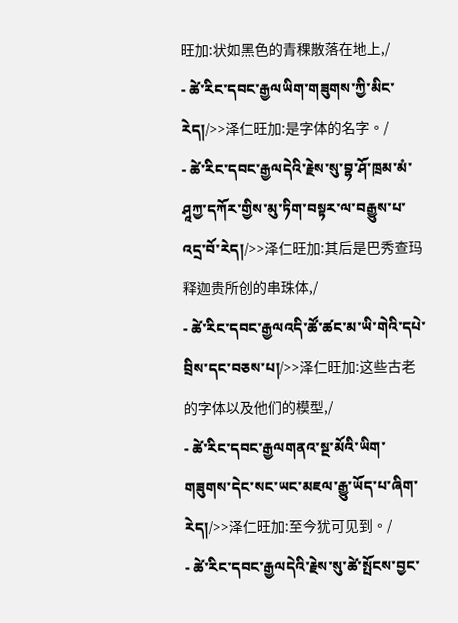旺加:状如黑色的青稞散落在地上,/
- ཚེ་རིང་དབང་རྒྱལཡིག་གཟུགས་ཀྱི་མིང་རེད།/>>泽仁旺加:是字体的名字。/
- ཚེ་རིང་དབང་རྒྱལདེའི་རྗེས་སུ་བྷ་ཤོ་ཁྲམ་མཾ་ཤཱཀྱ་དཀོར་གྱིས་མུ་ཏིག་བསྟར་ལ་བརྒྱུས་པ་འདྲ་བོ་རེད།/>>泽仁旺加:其后是巴秀查玛释迦贵所创的串珠体,/
- ཚེ་རིང་དབང་རྒྱལའདི་ཚོ་ཚང་མ་ཡི་གེའི་དཔེ་བྲིས་དང་བཅས་པ།/>>泽仁旺加:这些古老的字体以及他们的模型,/
- ཚེ་རིང་དབང་རྒྱལགནའ་སྔ་མོའི་ཡིག་གཟུགས་དེང་སང་ཡང་མཇལ་རྒྱུ་ཡོད་པ་ཞིག་རེད།/>>泽仁旺加:至今犹可见到。/
- ཚེ་རིང་དབང་རྒྱལདེའི་རྗེས་སུ་ཚེ་སྤོངས་བྱང་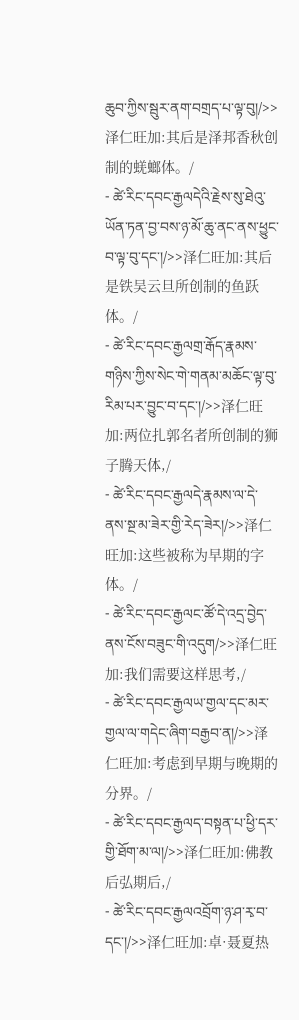ཆུབ་ཀྱིས་སྦུར་ནག་བགྲད་པ་ལྟ་བུ།/>>泽仁旺加:其后是泽邦香秋创制的蜣螂体。/
- ཚེ་རིང་དབང་རྒྱལདེའི་རྗེས་སུ་ཐེའུ་ཡོན་ཏན་བྱ་བས་ཉ་མོ་ཆུ་ནང་ནས་ཕྱུང་བ་ལྟ་བུ་དང་།/>>泽仁旺加:其后是铁吴云旦所创制的鱼跃体。/
- ཚེ་རིང་དབང་རྒྱལགྲ་རྒོད་རྣམས་གཉིས་ཀྱིས་སེང་གེ་གནམ་མཆོང་ལྟ་བུ་རིམ་པར་བྱུང་བ་དང་།/>>泽仁旺加:两位扎郭名者所创制的狮子腾天体,/
- ཚེ་རིང་དབང་རྒྱལདེ་རྣམས་ལ་དེ་ནས་སྔ་མ་ཟེར་གྱི་རེད་ཟེར།/>>泽仁旺加:这些被称为早期的字体。/
- ཚེ་རིང་དབང་རྒྱལང་ཚོ་དེ་འདྲ་བྱེད་ནས་ངོས་བཟུང་གི་འདུག/>>泽仁旺加:我们需要这样思考,/
- ཚེ་རིང་དབང་རྒྱལཡ་གྱལ་དང་མར་གྱལ་ལ་གདེང་ཞིག་བརྒྱབ་ན།/>>泽仁旺加:考虑到早期与晚期的分界。/
- ཚེ་རིང་དབང་རྒྱལད་བསྟན་པ་ཕྱི་དར་གྱི་ཐོག་མ་ལ།/>>泽仁旺加:佛教后弘期后,/
- ཚེ་རིང་དབང་རྒྱལའབྲོག་ཉ་ཤ་རྭ་བ་དང་།/>>泽仁旺加:卓·聂夏热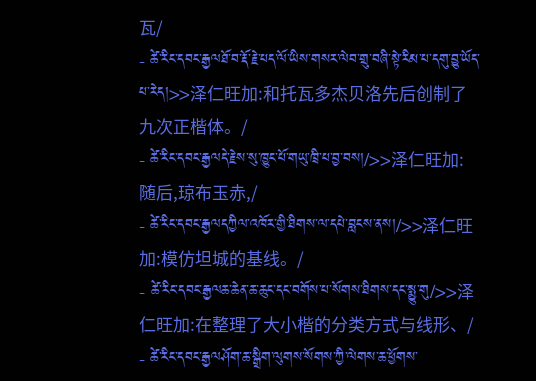瓦/
- ཚེ་རིང་དབང་རྒྱལཐོ་བ་རྡོ་རྗེ་པད་ལོ་ཡིས་གསར་ལེབ་གྲུ་བཞི་སྟེ་རིམ་པ་དགུ་བྱུ་ཡོད་པ་རེད།>>泽仁旺加:和托瓦多杰贝洛先后创制了九次正楷体。/
- ཚེ་རིང་དབང་རྒྱལདེ་རྗེས་སུ་ཁྱུང་པོ་གཡུ་ཁྲི་པ་བྱ་བས།/>>泽仁旺加:随后,琼布玉赤,/
- ཚེ་རིང་དབང་རྒྱལདཀྱིལ་འཁོར་གྱི་ཐིགས་ལ་དཔེ་བླངས་ནས།/>>泽仁旺加:模仿坦城的基线。/
- ཚེ་རིང་དབང་རྒྱལཆ་ཆེན་ཆ་ཆུང་དང་བགོས་པ་སོགས་ཐིགས་དང་སྨྱུ་གུ/>>泽仁旺加:在整理了大小楷的分类方式与线形、/
- ཚེ་རིང་དབང་རྒྱལཤོག་ཆ་སྒྲིག་ལུགས་སོགས་ཀྱི་ལེགས་ཆ་ཕྱོགས་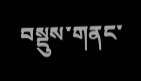བསྡུས་གནང་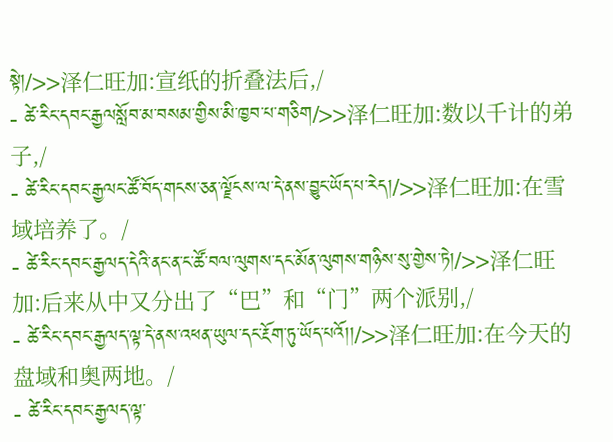སྟེ།/>>泽仁旺加:宣纸的折叠法后,/
- ཚེ་རིང་དབང་རྒྱལསློབ་མ་བསམ་གྱིས་མི་ཁྱབ་པ་གཅིག/>>泽仁旺加:数以千计的弟子,/
- ཚེ་རིང་དབང་རྒྱལང་ཚོ་བོད་གངས་ཅན་ལྗོངས་ལ་དེ་ནས་བྱུང་ཡོད་པ་རེད།/>>泽仁旺加:在雪域培养了。/
- ཚེ་རིང་དབང་རྒྱལད་དེའི་ནང་ན་ང་ཚོ་བལ་ལུགས་དང་མོན་ལུགས་གཉིས་སུ་གྱེས་ཏེ།/>>泽仁旺加:后来从中又分出了“巴”和“门”两个派别,/
- ཚེ་རིང་དབང་རྒྱལད་ལྟ་དེ་ནས་འཕན་ཡུལ་དང་རྔོག་ཏུ་ཡོད་པའོ།།/>>泽仁旺加:在今天的盘域和奥两地。/
- ཚེ་རིང་དབང་རྒྱལད་ལྟ་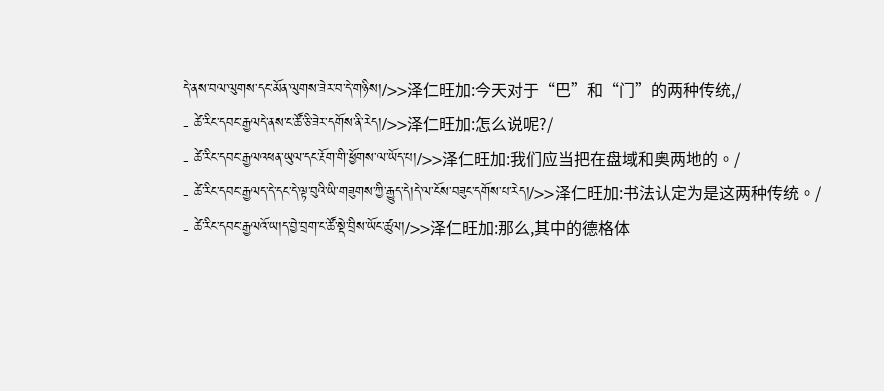དེ་ནས་བལ་ལུགས་དང་མོན་ལུགས་ཟེར་བ་དེ་གཉིས།/>>泽仁旺加:今天对于“巴”和“门”的两种传统,/
- ཚེ་རིང་དབང་རྒྱལདེ་ནས་ང་ཚོ་ཅི་ཟེར་དགོས་ནི་རེད།/>>泽仁旺加:怎么说呢?/
- ཚེ་རིང་དབང་རྒྱལའཕན་ཡུལ་དང་རྔོག་གི་ཕྱོགས་ལ་ཡོད་པ།/>>泽仁旺加:我们应当把在盘域和奥两地的。/
- ཚེ་རིང་དབང་རྒྱལད་དེ་དང་དེ་ལྟ་བུའི་ཡི་གཟུགས་ཀྱི་རྒྱུད་དེ།དེ་ལ་ངོས་བཟུང་དགོས་པ་རེད།/>>泽仁旺加:书法认定为是这两种传统。/
- ཚེ་རིང་དབང་རྒྱལའོ་ཡ།ད་བྱེ་བྲག་ང་ཚོ་སྡེ་བྲིས་ཡོང་ཚུལ།/>>泽仁旺加:那么,其中的德格体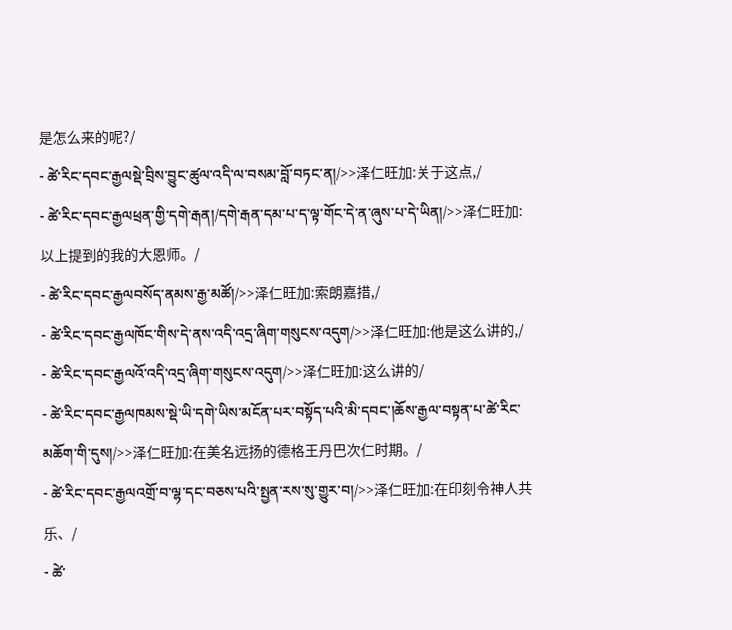是怎么来的呢?/
- ཚེ་རིང་དབང་རྒྱལསྡེ་བྲིས་བྱུང་ཚུལ་འདི་ལ་བསམ་བློ་བཏང་ན།/>>泽仁旺加:关于这点,/
- ཚེ་རིང་དབང་རྒྱལཕྲན་གྱི་དགེ་རྒན།/དགེ་རྒན་དམ་པ་ད་ལྟ་གོང་དེ་ན་ཞུས་པ་དེ་ཡིན།/>>泽仁旺加:以上提到的我的大恩师。/
- ཚེ་རིང་དབང་རྒྱལབསོད་ནམས་རྒྱ་མཚོ།/>>泽仁旺加:索朗嘉措,/
- ཚེ་རིང་དབང་རྒྱལཁོང་གིས་དེ་ནས་འདི་འདྲ་ཞིག་གསུངས་འདུག/>>泽仁旺加:他是这么讲的,/
- ཚེ་རིང་དབང་རྒྱལའོ་འདི་འདྲ་ཞིག་གསུངས་འདུག/>>泽仁旺加:这么讲的/
- ཚེ་རིང་དབང་རྒྱལཁམས་སྡེ་ཡི་དགེ་ཡིས་མངོན་པར་བསྟོད་པའི་མི་དབང་།ཆོས་རྒྱལ་བསྟན་པ་ཚེ་རིང་མཆོག་གི་དུས།/>>泽仁旺加:在美名远扬的德格王丹巴次仁时期。/
- ཚེ་རིང་དབང་རྒྱལའགྲོ་བ་ལྷ་དང་བཅས་པའི་སྤྱན་རས་སུ་གྱུར་བ།/>>泽仁旺加:在印刻令神人共乐、/
- ཚེ་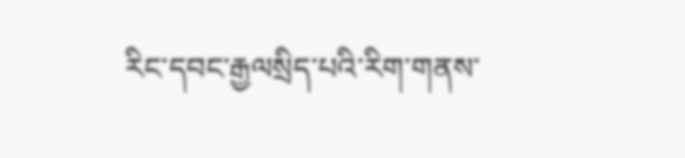རིང་དབང་རྒྱལསྲིད་པའི་རིག་གནས་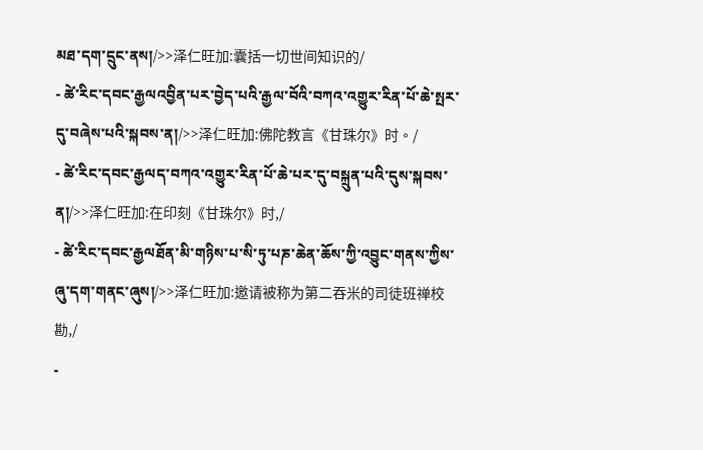མཐ་དག་དྲུང་ནས།/>>泽仁旺加:囊括一切世间知识的/
- ཚེ་རིང་དབང་རྒྱལའབྱིན་པར་བྱེད་པའི་རྒྱལ་བོའི་བཀའ་འགྱུར་རིན་པོ་ཆེ་སྤར་དུ་བཞེས་པའི་སྐབས་ན།/>>泽仁旺加:佛陀教言《甘珠尔》时。/
- ཚེ་རིང་དབང་རྒྱལད་བཀའ་འགྱུར་རིན་པོ་ཆེ་པར་དུ་བསྐྲུན་པའི་དུས་སྐབས་ན།/>>泽仁旺加:在印刻《甘珠尔》时,/
- ཚེ་རིང་དབང་རྒྱལཐོན་མི་གཉིས་པ་སི་ཏུ་པཎ་ཆེན་ཆོས་ཀྱི་འབྱུང་གནས་ཀྱིས་ཞུ་དག་གནང་ཞུས།/>>泽仁旺加:邀请被称为第二吞米的司徒班禅校勘,/
-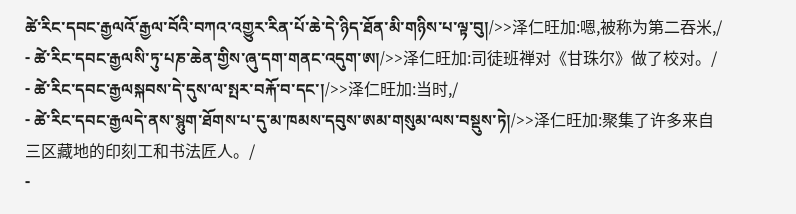ཚེ་རིང་དབང་རྒྱལའོ་རྒྱལ་བོའི་བཀའ་འགྱུར་རིན་པོ་ཆེ་དེ་ཉིད་ཐོན་མི་གཉིས་པ་ལྟ་བུ།/>>泽仁旺加:嗯,被称为第二吞米,/
- ཚེ་རིང་དབང་རྒྱལསི་ཏུ་པཎ་ཆེན་གྱིས་ཞུ་དག་གནང་འདུག་ཨ།/>>泽仁旺加:司徒班禅对《甘珠尔》做了校对。/
- ཚེ་རིང་དབང་རྒྱལསྐབས་དེ་དུས་ལ་སྤར་བརྐོ་བ་དང་།/>>泽仁旺加:当时,/
- ཚེ་རིང་དབང་རྒྱལདེ་ནས་སྙུག་ཐོགས་པ་དུ་མ་ཁམས་དབུས་ཨམ་གསུམ་ལས་བསྡུས་ཏེ།/>>泽仁旺加:聚集了许多来自三区藏地的印刻工和书法匠人。/
-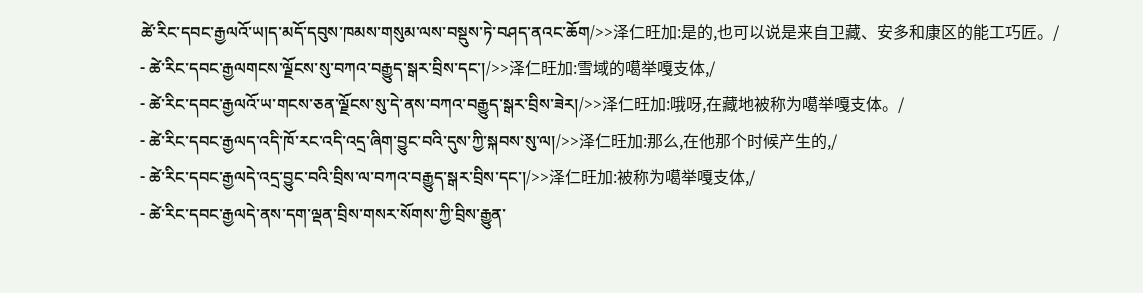ཚེ་རིང་དབང་རྒྱལའོ་ཡ།ད་མདོ་དབུས་ཁམས་གསུམ་ལས་བསྡུས་ཏེ་བཤད་ནའང་ཆོག/>>泽仁旺加:是的,也可以说是来自卫藏、安多和康区的能工巧匠。/
- ཚེ་རིང་དབང་རྒྱལགངས་ལྗོངས་སུ་བཀའ་བརྒྱུད་སྒར་བྲིས་དང་།/>>泽仁旺加:雪域的噶举嘎支体,/
- ཚེ་རིང་དབང་རྒྱལའོ་ཡ་གངས་ཅན་ལྗོངས་སུ་དེ་ནས་བཀའ་བརྒྱུད་སྒར་བྲིས་ཟེར།/>>泽仁旺加:哦呀,在藏地被称为噶举嘎支体。/
- ཚེ་རིང་དབང་རྒྱལད་འདི་ཁོ་རང་འདི་འདྲ་ཞིག་བྱུང་བའི་དུས་ཀྱི་སྐབས་སུ་ལ།/>>泽仁旺加:那么,在他那个时候产生的,/
- ཚེ་རིང་དབང་རྒྱལདེ་འདྲ་བྱུང་བའི་བྲིས་ལ་བཀའ་བརྒྱུད་སྒར་བྲིས་དང་།/>>泽仁旺加:被称为噶举嘎支体,/
- ཚེ་རིང་དབང་རྒྱལདེ་ནས་དག་ལྡན་བྲིས་གསར་སོགས་ཀྱི་བྲིས་རྒྱུན་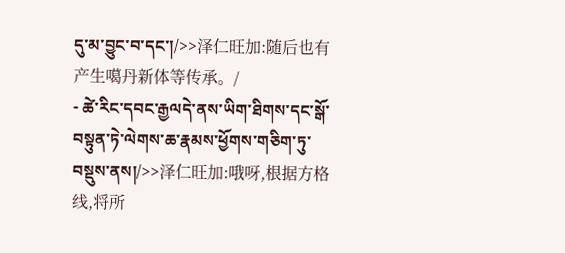དུ་མ་བྱུང་བ་དང་།/>>泽仁旺加:随后也有产生噶丹新体等传承。/
- ཚེ་རིང་དབང་རྒྱལདེ་ནས་ཡིག་ཐིགས་དང་སྒོ་བསྟུན་ཏེ་ལེགས་ཆ་རྣམས་ཕྱོགས་གཅིག་ཏུ་བསྡུས་ནས།/>>泽仁旺加:哦呀,根据方格线,将所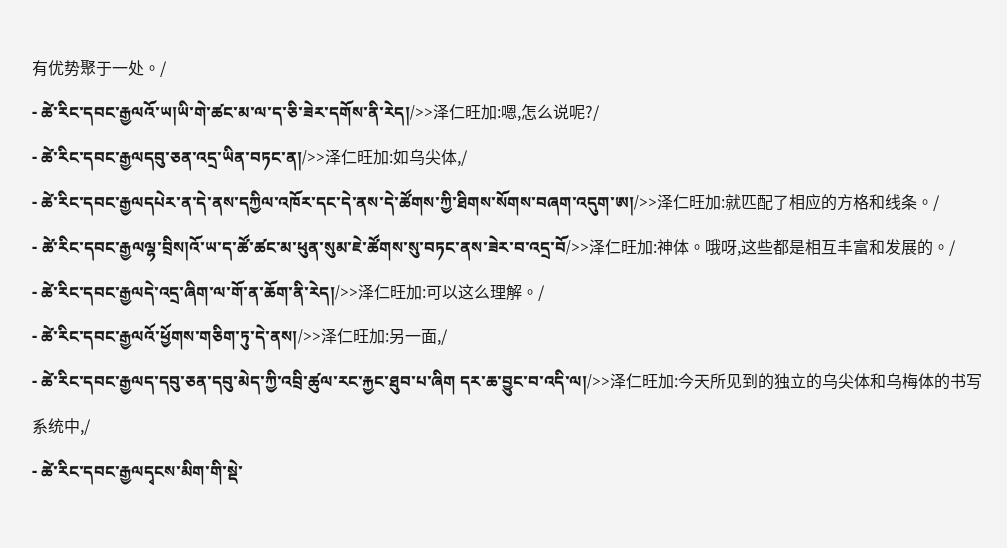有优势聚于一处。/
- ཚེ་རིང་དབང་རྒྱལའོ་ཡ།ཡི་གེ་ཚང་མ་ལ་ད་ཅི་ཟེར་དགོས་ནི་རེད།/>>泽仁旺加:嗯,怎么说呢?/
- ཚེ་རིང་དབང་རྒྱལདབུ་ཅན་འདྲ་ཡིན་བཏང་ན།/>>泽仁旺加:如乌尖体,/
- ཚེ་རིང་དབང་རྒྱལདཔེར་ན་དེ་ནས་དཀྱིལ་འཁོར་དང་དེ་ནས་དེ་ཚོགས་ཀྱི་ཐིགས་སོགས་བཞག་འདུག་ཨ།/>>泽仁旺加:就匹配了相应的方格和线条。/
- ཚེ་རིང་དབང་རྒྱལལྷ་བྲིས།འོ་ཡ་ད་ཚོ་ཚང་མ་ཕུན་སུམ་ཇེ་ཚོགས་སུ་བཏང་ནས་ཟེར་བ་འདྲ་བོ/>>泽仁旺加:神体。哦呀,这些都是相互丰富和发展的。/
- ཚེ་རིང་དབང་རྒྱལདེ་འདྲ་ཞིག་ལ་གོ་ན་ཆོག་ནི་རེད།/>>泽仁旺加:可以这么理解。/
- ཚེ་རིང་དབང་རྒྱལའོ་ཕྱོགས་གཅིག་ཏུ་དེ་ནས།/>>泽仁旺加:另一面,/
- ཚེ་རིང་དབང་རྒྱལད་དབུ་ཅན་དབུ་མེད་ཀྱི་འབྲི་ཚུལ་རང་རྐྱང་ཐུབ་པ་ཞིག དར་ཆ་བྱུང་བ་འདི་ལ།/>>泽仁旺加:今天所见到的独立的乌尖体和乌梅体的书写系统中,/
- ཚེ་རིང་དབང་རྒྱལདྭངས་མིག་གི་སྡེ་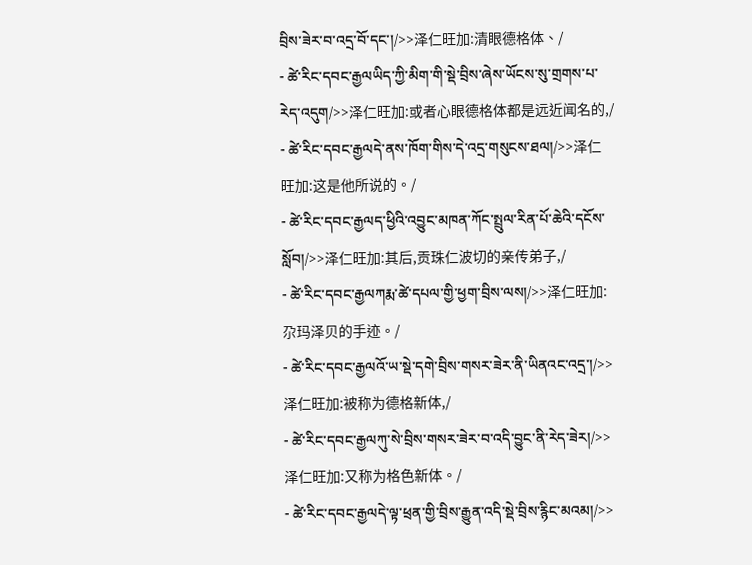བྲིས་ཟེར་བ་འདྲ་བོ་དང་།/>>泽仁旺加:清眼德格体、/
- ཚེ་རིང་དབང་རྒྱལཡིད་ཀྱི་མིག་གི་སྡེ་བྲིས་ཞེས་ཡོངས་སུ་གྲགས་པ་རེད་འདུག/>>泽仁旺加:或者心眼德格体都是远近闻名的,/
- ཚེ་རིང་དབང་རྒྱལདེ་ནས་ཁོག་གིས་དེ་འདྲ་གསུངས་ཐལ།/>>泽仁旺加:这是他所说的。/
- ཚེ་རིང་དབང་རྒྱལད་ཕྱིའི་འབྱུང་མཁན་ཀོང་སྤྲུལ་རིན་པོ་ཆེའི་དངོས་སློབ།/>>泽仁旺加:其后,贡珠仁波切的亲传弟子,/
- ཚེ་རིང་དབང་རྒྱལཀརྨ་ཚེ་དཔལ་གྱི་ཕྱག་བྲིས་ལས།/>>泽仁旺加:尕玛泽贝的手迹。/
- ཚེ་རིང་དབང་རྒྱལའོ་ཡ་སྡེ་དགེ་བྲིས་གསར་ཟེར་ནི་ཡིནའང་འདྲ་།/>>泽仁旺加:被称为德格新体,/
- ཚེ་རིང་དབང་རྒྱལཀུ་སེ་བྲིས་གསར་ཟེར་བ་འདི་བྱུང་ནི་རེད་ཟེར།/>>泽仁旺加:又称为格色新体。/
- ཚེ་རིང་དབང་རྒྱལདེ་ལྟ་ཕྲན་གྱི་བྲིས་རྒྱུན་འདི་སྡེ་བྲིས་རྙིང་མའམ།/>>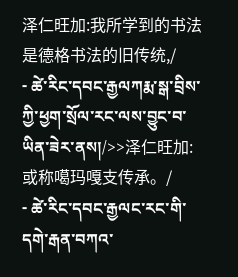泽仁旺加:我所学到的书法是德格书法的旧传统,/
- ཚེ་རིང་དབང་རྒྱལཀརྨ་སྒ་བྲིས་ཀྱི་ཕྱག་སྲོལ་རང་ལས་བྱུང་བ་ཡིན་ཟེར་ནས།/>>泽仁旺加:或称噶玛嘎支传承。/
- ཚེ་རིང་དབང་རྒྱལང་རང་གི་དགེ་རྒན་བཀའ་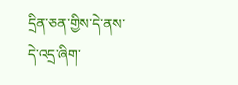དྲིན་ཅན་གྱིས་དེ་ནས་དེ་འདྲ་ཞིག་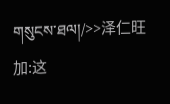གསུངས་ཐལ།/>>泽仁旺加:这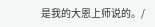是我的大恩上师说的。/